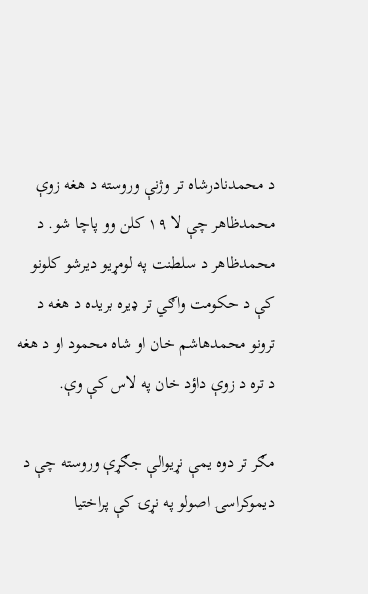د محمدنادرشاه تر وژنې وروسته د هغه زوې محمدظاهر چې لا ۱۹ کلن وو پاچا شو. د محمدظاهر د سلطنت په لومړیو دیرشو کلونو کې د حکومت واګي تر ډیره بریده د هغه د ترونو محمدهاشم خان او شاه محمود او د هغه د تره د زوې داؤد خان په لاس کې وې.

مګر تر دوه یمې نړیوالې جګړې وروسته چې د دیموکراسۍ اصولو په نړۍ کې پراختیا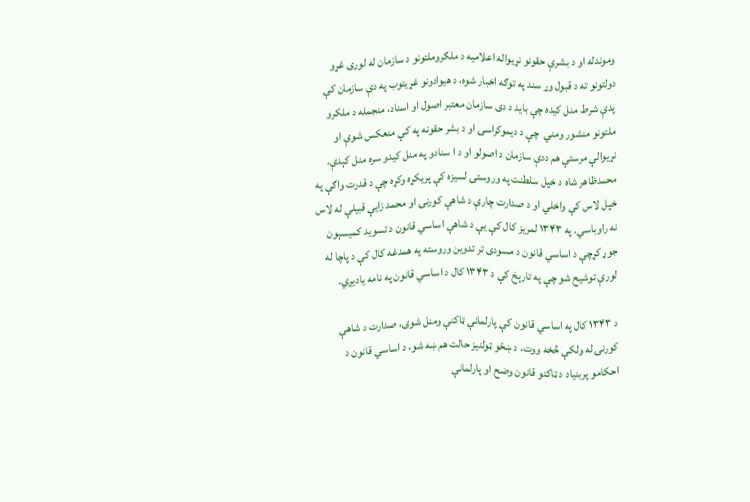وموندله او د بشرې حقونو نړیواله اعلامیه د ملګروملتونو د سازمان له لوری غړو دولتونو ته د قبول وړ سند په توګه اخبار شوه، د هیوادونو غړیتوب په دې سازمان کې پدې شرط منل کیده چې باید د دی سازمان معتبر اصول او اسناد، منجمله د ملکرو ملتونو منشور ومني  چې د دیموکراسۍ او د بشر حقونه په کې منعکس شوې او نړیوالې مرستې هم ددې سازمان د اصولو او د ا سنادو په منل کیدو سره منل کېدې. محمدظاهر شاه د خپل سلطنت په وروستۍ لسیزه کې پریکړه وکړه چې د قدرت واګې په خپل لاس کې واخلي او د صدارت چارې د شاهې کورنۍ او محمد زایې قبیلې له لاس نه راوباسي. په ۱۳۴۳ لمریز کال کې یې د شاهې اساسي قانون د تسوید کمیسېون جوړ کړچې د اساسي قانون د مسودی تر تدوین وروسته په همدغه کال کې د پاچا له لورې توشیح شو چې په تارېخ کې د ۱۳۴۳ کال د اساسي قانون په نامه یادیږي.

د ۱۳۴۳ کال په اساسي قانون کې پارلمانې ټاکنې ومنل شوی، صدارت د شاهې کورنۍ له ولکې څخه ووت، د ښځو ټولنیز حالت هم ښه شو، د اساسي قانون د احکامو پربنیاد د ټاکنو قانون وضح او پارلمانې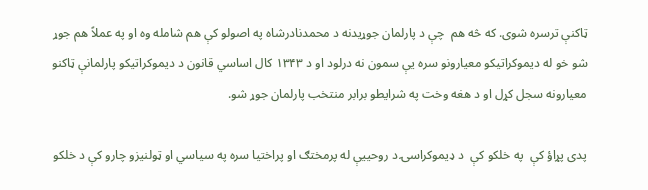ټاکنې ترسره شوی. که څه هم  چې د پارلمان جوړیدنه د محمدنادرشاه په اصولو کې هم شامله وه او په عملاً هم جوړ شو خو له دیموکراتیکو معیارونو سره یې سمون نه درلود او د ۱۳۴۳ کال اساسي قانون د دیموکراتیکو پارلمانې ټاکنو معیارونه سجل کړل او د هغه وخت په شرایطو برابر منتخب پارلمان جوړ شو.

پدی پړاؤ کې  په خلکو کې  د ډیموکراسۍ د روحییې له پرمختګ او پراختیا سره په سیاسي او ټولنیزو چارو کې د خلکو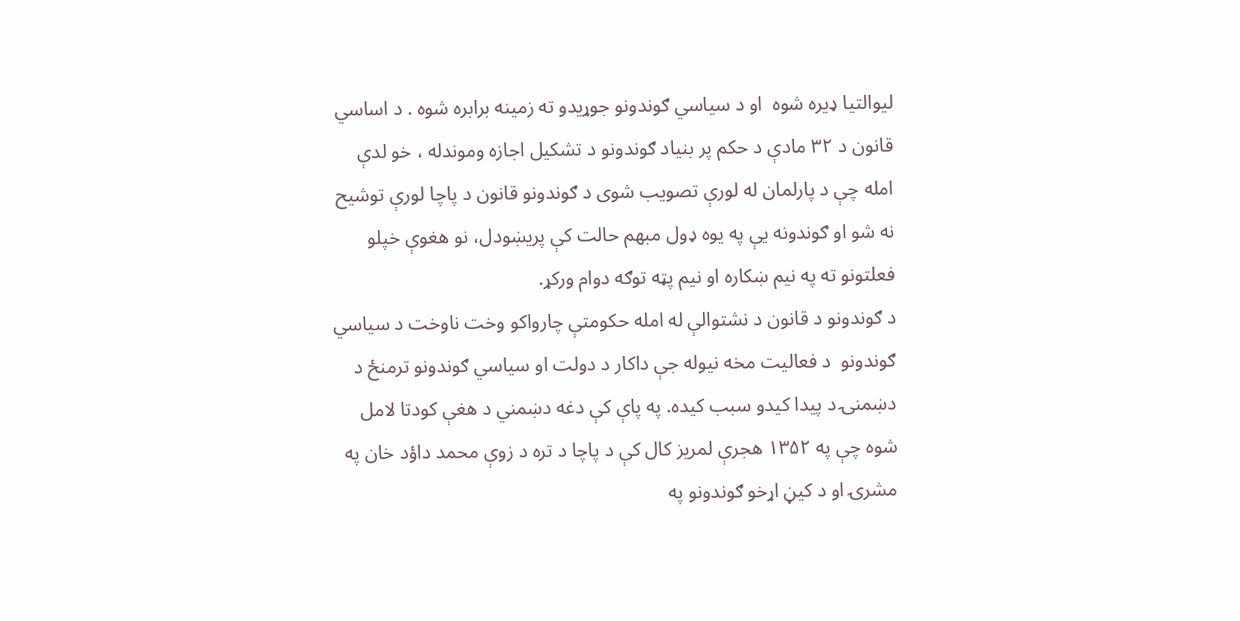لیوالتیا ډیره شوه  او د سیاسي ګوندونو جوړیدو ته زمینه برابره شوه . د اساسي قانون د ۳۲ مادې د حکم پر بنیاد ګوندونو د تشکیل اجازه وموندله ، خو لدې امله چې د پارلمان له لورې تصویب شوی د ګوندونو قانون د پاچا لورې توشیح نه شو او ګوندونه یې په یوه ډول مبهم حالت کې پریښودل، نو هغوې خپلو فعلتونو ته په نیم ښکاره او نیم پټه توګه دوام ورکړ.
د ګوندونو د قانون د نشتوالې له امله حکومتې چارواکو وخت ناوخت د سیاسي ګوندونو  د فعالیت مخه نیوله جې داکار د دولت او سیاسي ګوندونو ترمنځ د دښمنۍ د پیدا کیدو سبب کیده. په پاې کې دغه دښمني د هغې کودتا لامل شوه چې په ۱۳۵۲ هجرې لمریز کال کې د پاچا د تره د زوې محمد داؤد خان په مشرۍ او د کیڼ اړخو ګوندونو په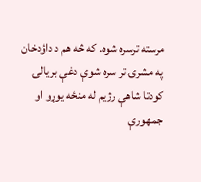مرسته ترسره شوه. که څه هم د داؤدخان  په مشرۍ تر سره شوې دغې بریالۍ کودتا شاهې رژیم له منځه یوړو او جمهورې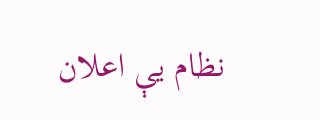نظام یې اعلان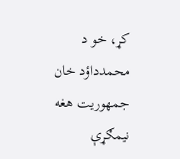کړ، خو د  محمدداؤد خان جمهوریت هغه نیمګړې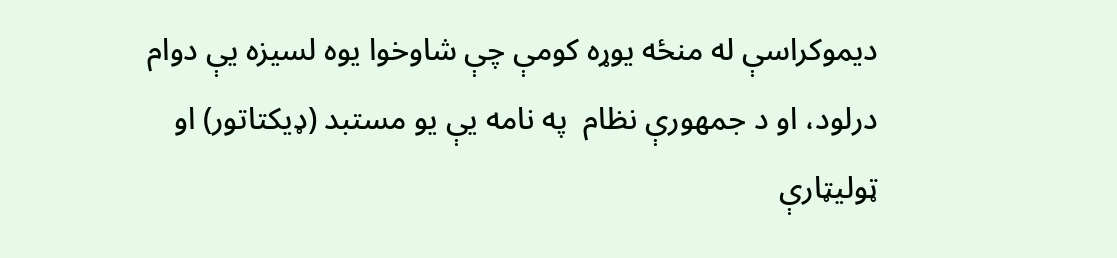دیموکراسې له منځه یوړه کومې چې شاوخوا یوه لسیزه یې دوام درلود، او د جمهورې نظام  په نامه یې یو مستبد (ډیکتاتور) او ټولیټارې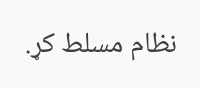نظام مسلط کړ.